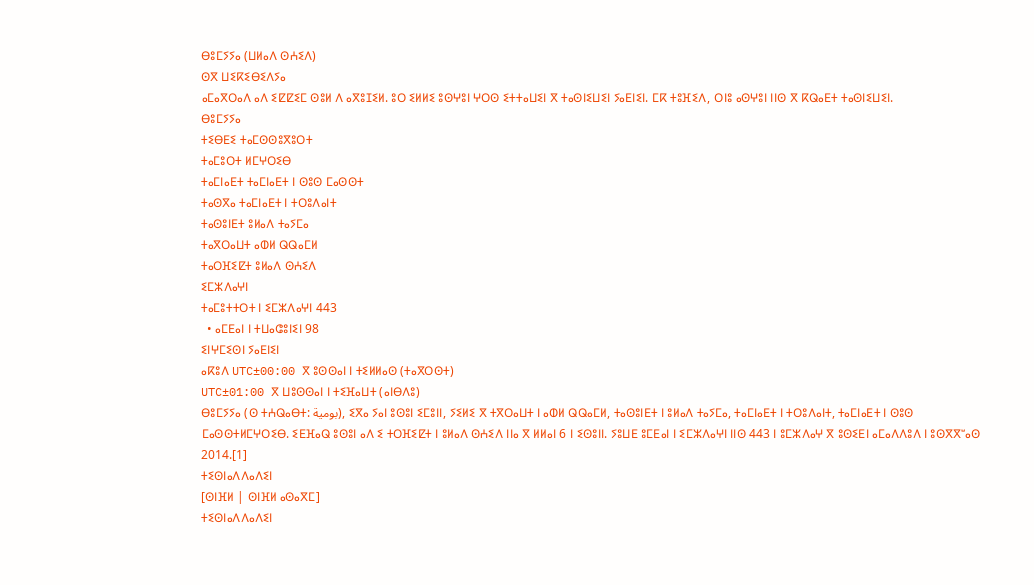ⴱⵓⵎⵢⵢⴰ (ⵡⵍⴰⴷ ⵙⵄⵉⴷ)
ⵙⴳ ⵡⵉⴽⵉⴱⵉⴷⵢⴰ
ⴰⵎⴰⴳⵔⴰⴷ ⴰⴷ ⵉⵇⵇⵉⵎ ⵙⵓⵍ ⴷ ⴰⴳⵓⵊⵉⵍ. ⵓⵔ ⵉⵍⵍⵉ ⵓⵙⵖⵓⵏ ⵖⵔⵙ ⵉⵜⵜⴰⵡⵉⵏ ⴳ ⵜⴰⵙⵏⵉⵡⵉⵏ ⵢⴰⴹⵏⵉⵏ. ⵎⴽ ⵜⵓⴼⵉⴷ, ⵔⵏⵓ ⴰⵙⵖⵓⵏ ⵏⵏⵙ ⴳ ⴽⵕⴰⴹⵜ ⵜⴰⵙⵏⵉⵡⵉⵏ.
ⴱⵓⵎⵢⵢⴰ
ⵜⵉⴱⴹⵉ ⵜⴰⵎⵙⵙⵓⴳⵓⵔⵜ
ⵜⴰⵎⵓⵔⵜ ⵍⵎⵖⵔⵉⴱ
ⵜⴰⵎⵏⴰⴹⵜ ⵜⴰⵎⵏⴰⴹⵜ ⵏ ⵙⵓⵙ ⵎⴰⵙⵙⵜ
ⵜⴰⵙⴳⴰ ⵜⴰⵎⵏⴰⴹⵜ ⵏ ⵜⵔⵓⴷⴰⵏⵜ
ⵜⴰⵙⵓⵏⴹⵜ ⵓⵍⴰⴷ ⵜⴰⵢⵎⴰ
ⵜⴰⴳⵔⴰⵡⵜ ⴰⵀⵍ ⵕⵕⴰⵎⵍ
ⵜⴰⵔⴼⵉⵇⵜ ⵓⵍⴰⴷ ⵙⵄⵉⴷ
ⵉⵎⵣⴷⴰⵖⵏ
ⵜⴰⵎⵓⵜⵜⵔⵜ ⵏ ⵉⵎⵣⴷⴰⵖⵏ 443
  • ⴰⵎⴹⴰⵏ ⵏ ⵜⵡⴰⵛⵓⵏⵉⵏ 98
ⵉⵏⵖⵎⵉⵙⵏ ⵢⴰⴹⵏⵉⵏ
ⴰⴽⵓⴷ UTC±00:00 ⴳ ⵓⵙⵙⴰⵏ ⵏ ⵜⵉⵍⵍⴰⵙ (ⵜⴰⴳⵔⵙⵜ)
UTC±01:00 ⴳ ⵡⵓⵙⵙⴰⵏ ⵏ ⵜⵉⴼⴰⵡⵜ (ⴰⵏⴱⴷⵓ)
ⴱⵓⵎⵢⵢⴰ (ⵙ ⵜⵄⵕⴰⴱⵜ: بومية), ⵉⴳⴰ ⵢⴰⵏ ⵓⵙⵓⵏ ⵉⵎⵓⵏⵏ, ⵢⵉⵍⵉ ⴳ ⵜⴳⵔⴰⵡⵜ ⵏ ⴰⵀⵍ ⵕⵕⴰⵎⵍ, ⵜⴰⵙⵓⵏⴹⵜ ⵏ ⵓⵍⴰⴷ ⵜⴰⵢⵎⴰ, ⵜⴰⵎⵏⴰⴹⵜ ⵏ ⵜⵔⵓⴷⴰⵏⵜ, ⵜⴰⵎⵏⴰⴹⵜ ⵏ ⵙⵓⵙ ⵎⴰⵙⵙⵜⵍⵎⵖⵔⵉⴱ. ⵉⴹⴼⴰⵕ ⵓⵙⵓⵏ ⴰⴷ ⵉ ⵜⵔⴼⵉⵇⵜ ⵏ ⵓⵍⴰⴷ ⵙⵄⵉⴷ ⵏⵏⴰ ⴳ ⵍⵍⴰⵏ 6 ⵏ ⵉⵙⵓⵏⵏ. ⵢⵓⵡⴹ ⵓⵎⴹⴰⵏ ⵏ ⵉⵎⵣⴷⴰⵖⵏ ⵏⵏⵙ 443 ⵏ ⵓⵎⵣⴷⴰⵖ ⴳ ⵓⵙⵉⴹⵏ ⴰⵎⴰⴷⴷⵓⴷ ⵏ ⵓⵙⴳⴳⵯⴰⵙ 2014.[1]
ⵜⵉⵙⵏⴰⴷⴷⴰⴷⵉⵏ
[ⵙⵏⴼⵍ | ⵙⵏⴼⵍ ⴰⵙⴰⴳⵎ]
ⵜⵉⵙⵏⴰⴷⴷⴰⴷⵉⵏ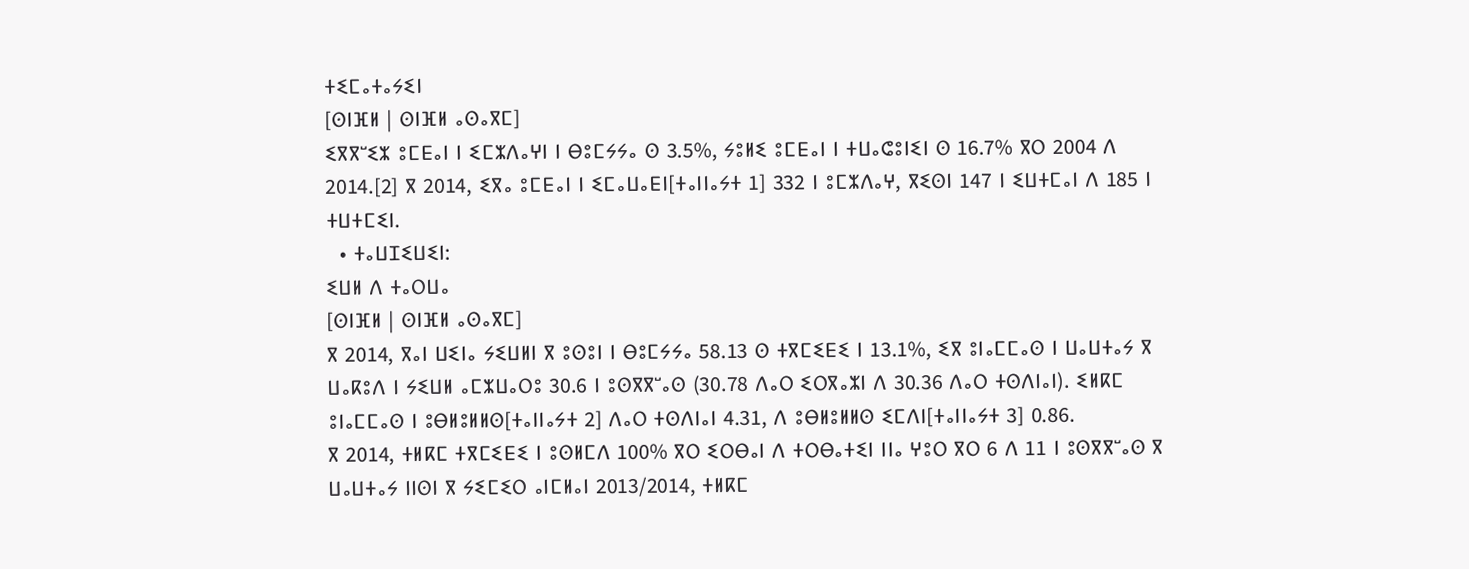ⵜⵉⵎⴰⵜⴰⵢⵉⵏ
[ⵙⵏⴼⵍ | ⵙⵏⴼⵍ ⴰⵙⴰⴳⵎ]
ⵉⴳⴳⵯⵉⵣ ⵓⵎⴹⴰⵏ ⵏ ⵉⵎⵣⴷⴰⵖⵏ ⵏ ⴱⵓⵎⵢⵢⴰ ⵙ 3.5%, ⵢⵓⵍⵉ ⵓⵎⴹⴰⵏ ⵏ ⵜⵡⴰⵛⵓⵏⵉⵏ ⵙ 16.7% ⴳⵔ 2004 ⴷ 2014.[2] ⴳ 2014, ⵉⴳⴰ ⵓⵎⴹⴰⵏ ⵏ ⵉⵎⴰⵡⴰⴹⵏ[ⵜⴰⵏⵏⴰⵢⵜ 1] 332 ⵏ ⵓⵎⵣⴷⴰⵖ, ⴳⵉⵙⵏ 147 ⵏ ⵉⵡⵜⵎⴰⵏ ⴷ 185 ⵏ ⵜⵡⵜⵎⵉⵏ.
  • ⵜⴰⵡⵊⵉⵡⵉⵏ:
ⵉⵡⵍ ⴷ ⵜⴰⵔⵡⴰ
[ⵙⵏⴼⵍ | ⵙⵏⴼⵍ ⴰⵙⴰⴳⵎ]
ⴳ 2014, ⴳⴰⵏ ⵡⵉⵏⴰ ⵢⵉⵡⵍⵏ ⴳ ⵓⵙⵓⵏ ⵏ ⴱⵓⵎⵢⵢⴰ 58.13 ⵙ ⵜⴳⵎⵉⴹⵉ ⵏ 13.1%, ⵉⴳ ⵓⵏⴰⵎⵎⴰⵙ ⵏ ⵡⴰⵡⵜⴰⵢ ⴳ ⵡⴰⴽⵓⴷ ⵏ ⵢⵉⵡⵍ ⴰⵎⵣⵡⴰⵔⵓ 30.6 ⵏ ⵓⵙⴳⴳⵯⴰⵙ (30.78 ⴷⴰⵔ ⵉⵔⴳⴰⵣⵏ ⴷ 30.36 ⴷⴰⵔ ⵜⵙⴷⵏⴰⵏ). ⵉⵍⴽⵎ ⵓⵏⴰⵎⵎⴰⵙ ⵏ ⵓⴱⵍⵓⵍⵍⵙ[ⵜⴰⵏⵏⴰⵢⵜ 2] ⴷⴰⵔ ⵜⵙⴷⵏⴰⵏ 4.31, ⴷ ⵓⴱⵍⵓⵍⵍⵙ ⵉⵎⴷⵏ[ⵜⴰⵏⵏⴰⵢⵜ 3] 0.86.
ⴳ 2014, ⵜⵍⴽⵎ ⵜⴳⵎⵉⴹⵉ ⵏ ⵓⵙⵍⵎⴷ 100% ⴳⵔ ⵉⵔⴱⴰⵏ ⴷ ⵜⵔⴱⴰⵜⵉⵏ ⵏⵏⴰ ⵖⵓⵔ ⴳⵔ 6 ⴷ 11 ⵏ ⵓⵙⴳⴳⵯⴰⵙ ⴳ ⵡⴰⵡⵜⴰⵢ ⵏⵏⵙⵏ ⴳ ⵢⵉⵎⵉⵔ ⴰⵏⵎⵍⴰⵏ 2013/2014, ⵜⵍⴽⵎ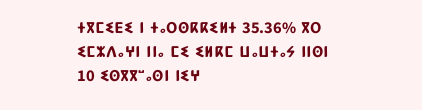ⵜⴳⵎⵉⴹⵉ ⵏ ⵜⴰⵔⵙⴽⴽⵉⵍⵜ 35.36% ⴳⵔ ⵉⵎⵣⴷⴰⵖⵏ ⵏⵏⴰ ⵎⵉ ⵉⵍⴽⵎ ⵡⴰⵡⵜⴰⵢ ⵏⵏⵙⵏ 10 ⵉⵙⴳⴳⵯⴰⵙⵏ ⵏⵉⵖ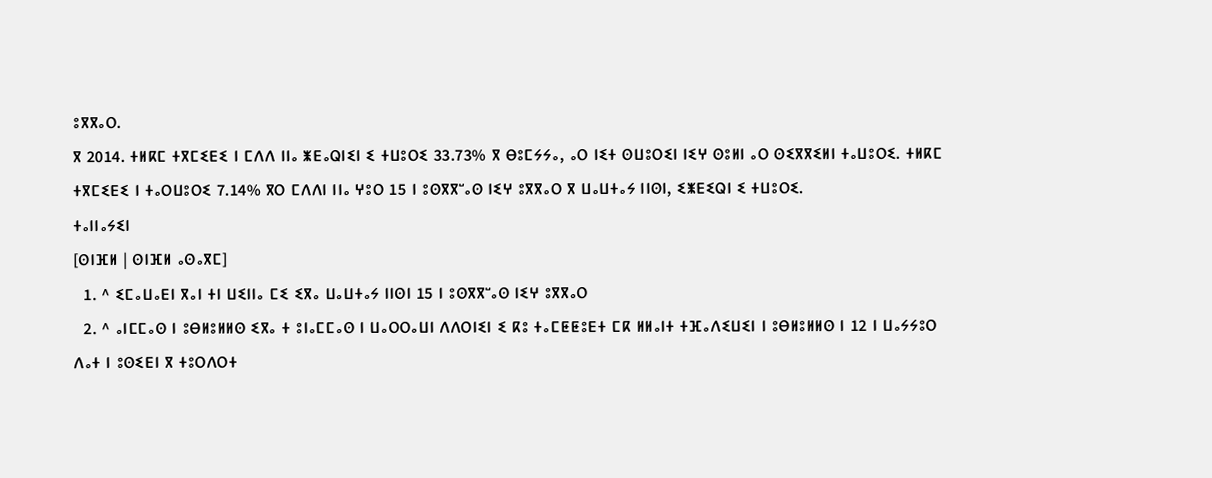ⵓⴳⴳⴰⵔ.
ⴳ 2014. ⵜⵍⴽⵎ ⵜⴳⵎⵉⴹⵉ ⵏ ⵎⴷⴷ ⵏⵏⴰ ⵥⴹⴰⵕⵏⵉⵏ ⵉ ⵜⵡⵓⵔⵉ 33.73% ⴳ ⴱⵓⵎⵢⵢⴰ, ⴰⵔ ⵏⵉⵜ ⵙⵡⵓⵔⵉⵏ ⵏⵉⵖ ⵙⵓⵍⵏ ⴰⵔ ⵙⵉⴳⴳⵉⵍⵏ ⵜⴰⵡⵓⵔⵉ. ⵜⵍⴽⵎ ⵜⴳⵎⵉⴹⵉ ⵏ ⵜⴰⵔⵡⵓⵔⵉ 7.14% ⴳⵔ ⵎⴷⴷⵏ ⵏⵏⴰ ⵖⵓⵔ 15 ⵏ ⵓⵙⴳⴳⵯⴰⵙ ⵏⵉⵖ ⵓⴳⴳⴰⵔ ⴳ ⵡⴰⵡⵜⴰⵢ ⵏⵏⵙⵏ, ⵉⵥⴹⵉⵕⵏ ⵉ ⵜⵡⵓⵔⵉ.
ⵜⴰⵏⵏⴰⵢⵉⵏ
[ⵙⵏⴼⵍ | ⵙⵏⴼⵍ ⴰⵙⴰⴳⵎ]
  1. ^ ⵉⵎⴰⵡⴰⴹⵏ ⴳⴰⵏ ⵜⵏ ⵡⵉⵏⵏⴰ ⵎⵉ ⵉⴳⴰ ⵡⴰⵡⵜⴰⵢ ⵏⵏⵙⵏ 15 ⵏ ⵓⵙⴳⴳⵯⴰⵙ ⵏⵉⵖ ⵓⴳⴳⴰⵔ
  2. ^ ⴰⵏⵎⵎⴰⵙ ⵏ ⵓⴱⵍⵓⵍⵍⵙ ⵉⴳⴰ ⵜ ⵓⵏⴰⵎⵎⴰⵙ ⵏ ⵡⴰⵔⵔⴰⵡⵏ ⴷⴷⵔⵏⵉⵏ ⵉ ⴽⵓ ⵜⴰⵎⵟⵟⵓⴹⵜ ⵎⴽ ⵍⵍⴰⵏⵜ ⵜⴼⴰⴷⵉⵡⵉⵏ ⵏ ⵓⴱⵍⵓⵍⵍⵙ ⵏ 12 ⵏ ⵡⴰⵢⵢⵓⵔ ⴷⴰⵜ ⵏ ⵓⵙⵉⴹⵏ ⴳ ⵜⵓⵔⴷⵔⵜ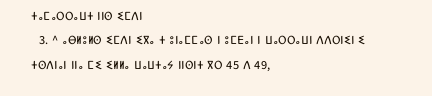ⵜⴰⵎⴰⵔⵔⴰⵡⵜ ⵏⵏⵙ ⵉⵎⴷⵏ
  3. ^ ⴰⴱⵍⵓⵍⵙ ⵉⵎⴷⵏ ⵉⴳⴰ ⵜ ⵓⵏⴰⵎⵎⴰⵙ ⵏ ⵓⵎⴹⴰⵏ ⵏ ⵡⴰⵔⵔⴰⵡⵏ ⴷⴷⵔⵏⵉⵏ ⵉ ⵜⵙⴷⵏⴰⵏ ⵏⵏⴰ ⵎⵉ ⵉⵍⵍⴰ ⵡⴰⵡⵜⴰⵢ ⵏⵏⵙⵏⵜ ⴳⵔ 45 ⴷ 49,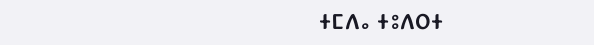ⵜⵎⴷⴰ ⵜⵓⴷⵔⵜ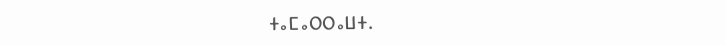ⵜⴰⵎⴰⵔⵔⴰⵡⵜ.